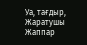Уа, тағдыр, Жаратушы Жаппар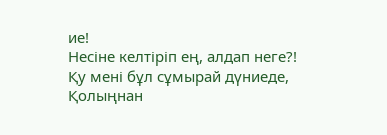ие!
Несіне келтіріп ең, алдап неге?!
Қу мені бұл сұмырай дүниеде,
Қолыңнан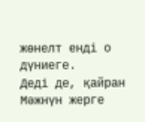жөнелт енді о дүниеге.
Деді де, қайран Мәжнүн жерге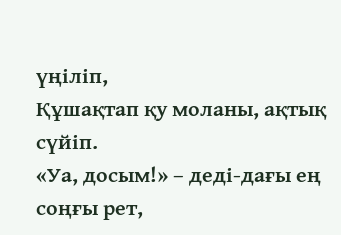үңіліп,
Құшақтап қу моланы, ақтық сүйіп.
«Уа, досым!» – деді-дағы ең соңғы рет,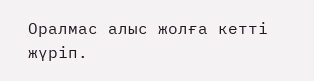Оралмас алыс жолға кетті жүріп.